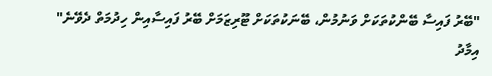"ބޭރު ފައިސާ ބޭންކުތަކަށް ވަނުމުން، ބޭނަކުތަކަށް ޓޫރިޒަމަށް ބޭރު ފައިސާއިން ހިދުމަތް ދެވޭނެ"
އިމާދު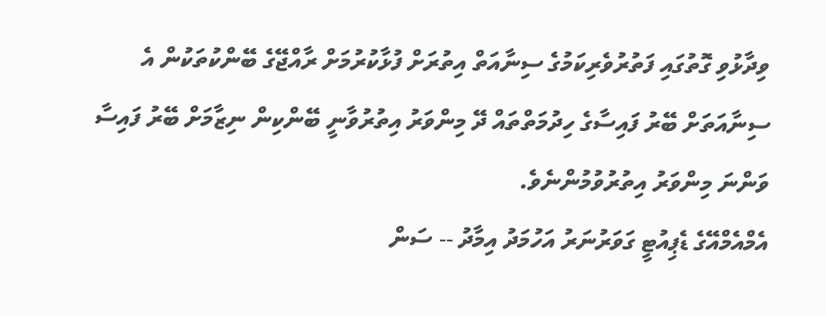ވިދާޅުވި ގޮތުގައި ފަތުރުވެރިކަމުގެ ސިނާއަތް އިތުރަށް ފުޅާކުރުމަށް ރާއްޖޭގެ ބޭންކުތަކުން އެ ސިނާއަތަށް ބޭރު ފައިސާގެ ހިދުމަތްތައް ދޭ މިންވަރު އިތުރުވާނީ ބޭންކިން ނިޒާމަށް ބޭރު ފައިސާ ވަންނަ މިންވަރު އިތުރުވުމުންނެވެ.
އެމްއެމްއޭގެ ޑެޕިއުޓީ ގަވަރުނަރު އަހުމަދު އިމާދު -- ސަން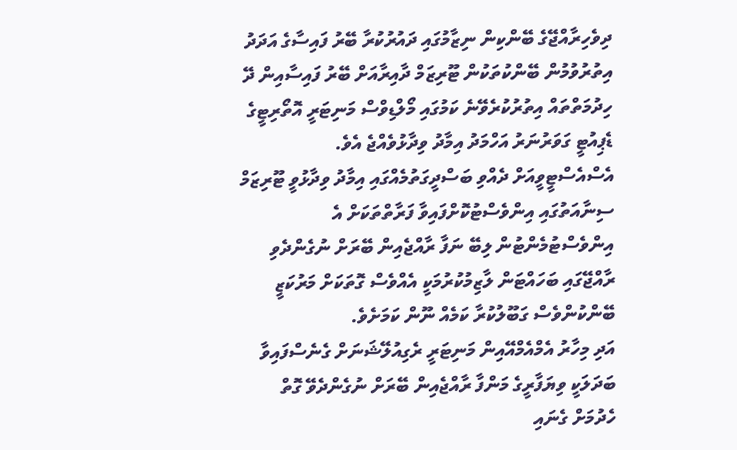ދިވެހިރާއްޖޭގެ ބޭންކިން ނިޒާމުގައި ދައުރުކުރާ ބޭރު ފައިސާގެ އަދަދު އިތުރުވުމުން ބޭންކުތަކުން ޓޫރިޒަމް ދާއިރާއަށް ބޭރު ފައިސާއިން ދޭ ހިދުމަތްތައް އިތުރުކުރެވޭނެ ކަމުގައި މޯލްޑިވްސް މަނިޓަރީ އޮތޯރިޓީގެ ޑެޕިއުޓީ ގަވަރުނަރު އަހްމަދު އިމާދު ވިދާޅުވެއްޖެ އެވެ.
އެސްއެސްޓީވީއަށް ދެއްވި ބަސްދީގަތުމެއްގައި އިމާދު ވިދާޅުވީ ޓޫރިޒަމް ސިނާއަތުގައި އިންވެސްޓުކޮށްފައިވާ ފަރާތްތަކަށް އެ އިންވެސްޓުމެންޓުން ލިބޭ ނަފާ ރާއްޖެއިން ބޭރަށް ނުގެންދެވި ރާއްޖޭގައި ބަހައްޓަން ލާޒިމުކުރުމަކީ އެއްވެސް ގޮތަކަށް މަރުކަޒީ ބޭންކުންވެސް ގަބޫލުކުރާ ކަމެއް ނޫން ކަމަށެވެ.
އަދި މިހާރު އެމްއެމްއޭއިން މަނިޓަރީ ރެގިއުލޭޝަނަށް ގެނެސްފައިވާ ބަދަލަކީ ވިޔަފާރީގެ މަންފާ ރާއްޖެއިން ބޭރަށް ނުގެންދެވޭ ގޮތް ހެދުމަށް ގެނައި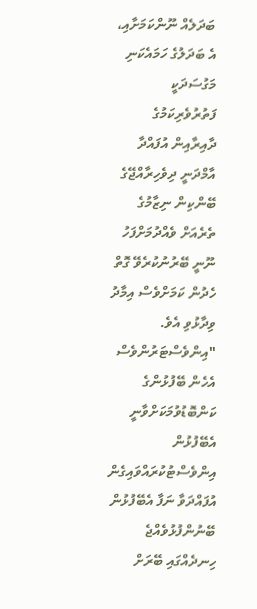ބަދަލެއް ނޫންކަމަށާއި، އެ ބަދަލުގެ ހަމައެކަނި މަގުސަދަކީ ފަތުރުވެރިކަމުގެ ދާއިރާއިން އުފައްދާ އާމްދަނީ ދިވެހިރާއްޖޭގެ ބޭންކިން ނިޒާމުގެ ތެރެއަށް ވެއްދުމަށްފަހު ނޫނީ ބޭރުނުކުރެވޭ ގޮތް ހެދުން ކަމަށްވެސް އިމާދު ވިދާޅުވި އެވެ.
"އިންވެސްޓަރުންވެސް އެހެން ބޭފުޅުންގެ ކަންބޮޑުވުމަކަށްވާނީ އެބޭފުޅުން އިންވެސްޓުކުރައްވައިގެން އުފައްދަވާ ނަފާ އެބޭފުޅުން ބޭނުންފުޅުވެއްޖެ ހިނދެއްގައި ބޭރަށް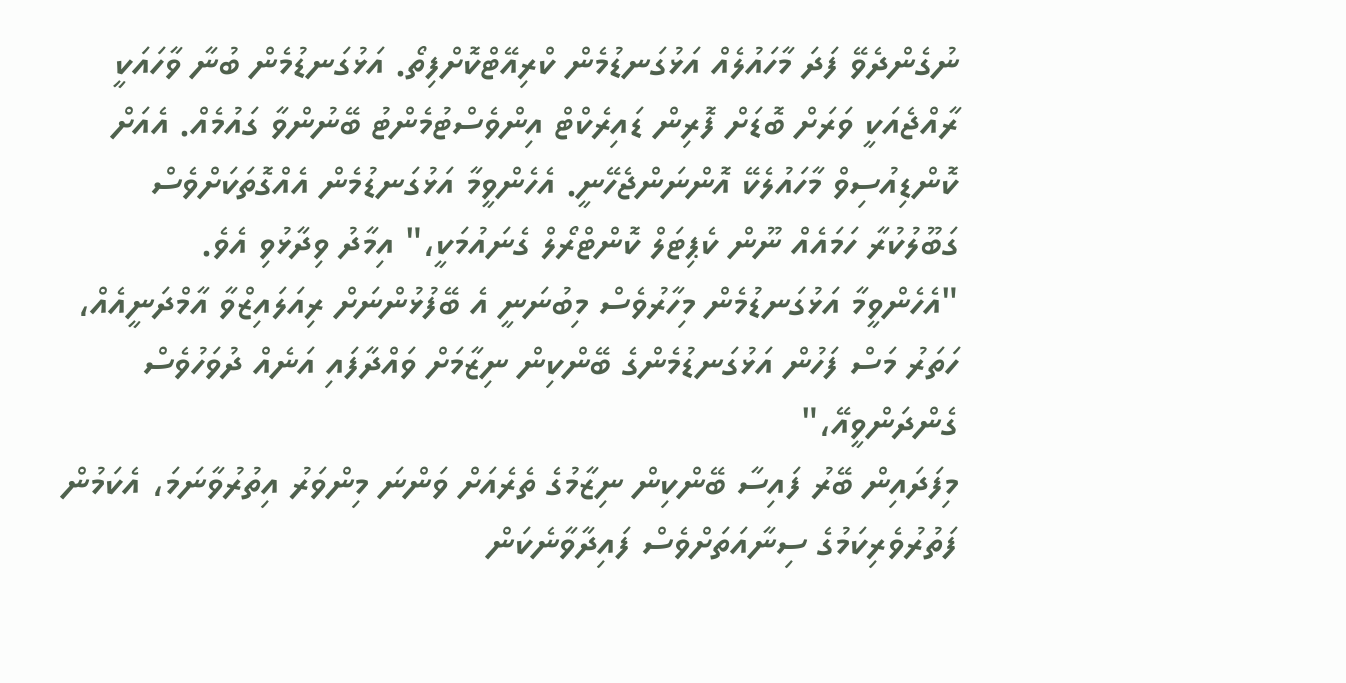ނުގެންދެވޭ ފަދަ މާހައުލެއް އަޅުގަނޑުމެން ކްރިއޭޓްކޮށްފިތޯ. އަޅުގަނޑުމެން ބުނާ ވާހައަކީ ރާއްޖެއަކީ ވަރަށް ބޮޑަށް ފޮރިން ޑައިރެކްޓް އިންވެސްޓުމެންޓު ބޭނުންވާ ގައުމެއް. އެއަށް ކޮންޑިއުސިވް މާހައުލެކޭ އޮންނަންޖެހޭނީ. އެހެންވީމާ އަޅުގަނޑުމެން އެއްގޮތަކަށްވެސް ގަބޫލުކުރާ ހަމައެއް ނޫން ކެޕިޓަލް ކޮންޓްރޯލް ގެނައުމަކީ،" އިމާދު ވިދާޅުވި އެވެ.
"އެހެންވީމާ އަޅުގަނޑުމެން މިހާރުވެސް މިބުނަނީ އެ ބޭފުޅުންނަށް ރިއަލައިޒްވާ އާމްދަނީއެއް، ހަތަރު މަސް ފަހުން އަޅުގަނޑުމެންގެ ބޭންކިން ނިޒާމަށް ވައްދާފައި އަނެއް ދުވަހުވެސް ގެންދަންވީއޭ،"
މިފަދައިން ބޭރު ފައިސާ ބޭންކިން ނިޒާމުގެ ތެރެއަށް ވަންނަ މިންވަރު އިތުރުވާނަމަ، އެކަމުން ފަތުރުވެރިކަމުގެ ސިނާއަތަށްވެސް ފައިދާވާނެކަން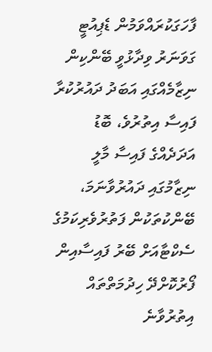ފާހަގަކުރައްވަމުން ޑެޕިއުޓީ ގަވަނަރު ވިދާޅުވީ ބޭންކިން ނިޒާމެއްގައި އަބަދު ދައުރުކުރާ ފައިސާ އިތުރުވެ، ބޮޑު އަދަދެއްގެ ފައިސާ މާލީ ނިޒާމުގައި ދައުރުވާނަމަ، ބޭންކުތަކުން ފަތުރުވެރިކަމުގެ ސެކްޓާއަށް ބޭރު ފައިސާއިން ފޯރުކޮށްދޭ ހިދުމަތްތައް އިތުރުވާނެ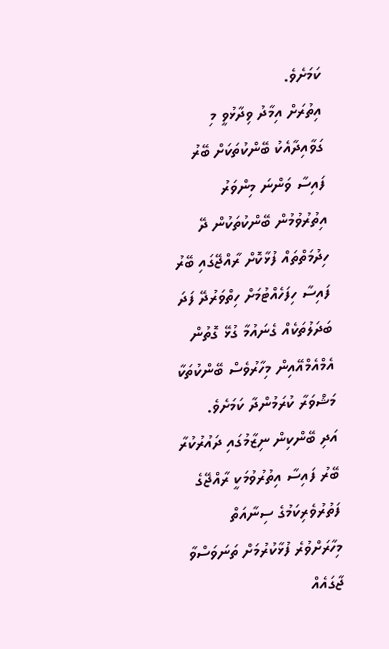ކަމަށެވެ.
އިތުރަށް އިމާދު ވިދާޅުވީ މި ގަވާއިދާއެކު ބޭންކުތަކަށް ބޭރު ފައިސާ ވަންނަ މިންވަރު އިތުރުވުމުން ބޭންކުތަކުން ދޭ ހިދުމަތްތައް ފުޅާކޮށް ރާއްޖޭގައި ބޭރު ފައިސާ ހިފަހެއްޓުމަށް ހިތްވަރުދޭ ފަދަ ބަދަލުތަކެއް ގެނައުމާ ގުޅޭ ގޮތުން އެމްއެމްއޭއިން މިހާރުވެސް ބޭންކުތަކާ މަޝްވަރާ ކުރަމުންދާ ކަމަށެވެ.
އަދި ބޭންކިން ނިޒާމުގައި ދައުރުކުރާ ބޭރު ފައިސާ އިތުރުވުމަކީ ރާއްޖޭގެ ފަތުރުވެރިކަމުގެ ސިނާއަތް މިހާރަށްވުރެ ފުޅާކުރުމަށް ތަނަވަސްވާ ޖާގައެއް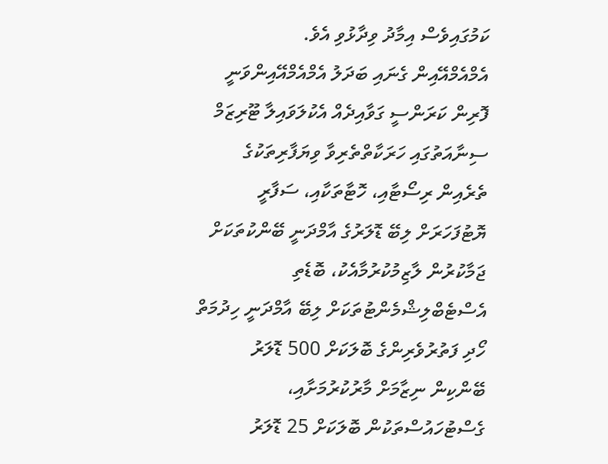ކަމުގައިވެސް އިމާދު ވިދާޅުވި އެވެ.
އެމްއެމްއޭއިން ގެނައި ބަދަލު އެމްއެމްއޭއިންވަނީ ފޮރިން ކަރަންސީ ގަވާއިދެއް އެކުލަވައިލާ ޓޫރިޒަމް ސިނާއަތުގައި ހަރަކާތްތެރިވާ ވިޔަފާރިތަކުގެ ތެރެއިން ރިސޯޓާއި، ހޮޓާތަކާއި، ސަފާރީ ޔޮޓުފަހަރަށް ލިބޭ ޑޮލަރުގެ އާމްދަނީ ބޭންކުތަކަށް ޖަމާކުރުން ލާޒިމުކުރުމާއެކު، ބޮޑެތި އެސްޓެބްލިޝްމެންޓުތަކަށް ލިބޭ އާމްދަނީ ހިދުމަތް ހޯދި ފަތުރުވެރިންގެ ބޮލަކަށް 500 ޑޮލަރު ބޭންކިން ނިޒާމަށް މާރުކުރުމަށާއި، ގެސްޓުހައުސްތަކުން ބޮލަކަށް 25 ޑޮލަރު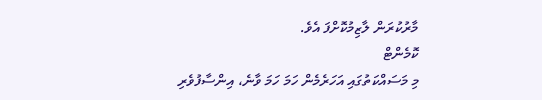މާރުކުރަން ލާޒިމުކޮށްފަ އެވެ.
ކޮމެންޓް
މި މަސައްކަތުގައި އަހަރެމެން ހަމަ ހަމަ ވާނެ، އިންސާފުވެރި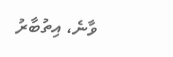ވާނެ، އިތުބާރު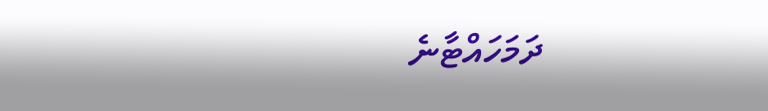ދަމަހައްޓާނެ